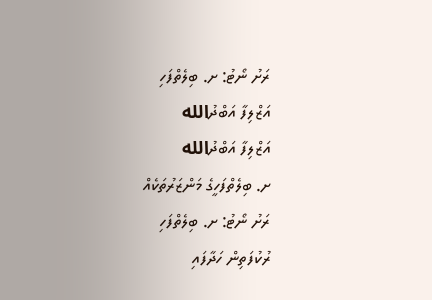ރަށު ނޯޓު: ށ. ބިލެތްފަހި
އަޒްލިފާ އަބްދުالله
އަޒްލިފާ އަބްދުالله
ށ. ބިލެތްފަހީގެ މަންޒަރުތަކެއް
ރަށު ނޯޓު: ށ. ބިލެތްފަހި
ރުކުފަތިން ހަދާފައި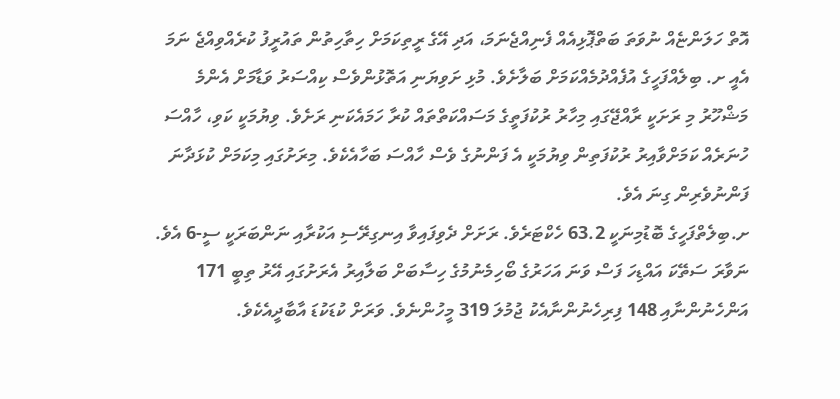އޮތް ހަލަންޏެއް ނުވަތަ ބަތްޕޮޅިއެއް ފެނިއްޖެނަމަ، އަދި އޭގެ ރީތިކަމަށް ހިތާހިތުން ތައުރީފު ކުރެއްވިއްޖެ ނަމަ އެއީ ށ. ބިލެއްފަހީގެ އުފެއްދުމެއްކަމަށް ބަލާށެވެ. މުޅި ށަވިޔަނި އަތޮޅުންވެސް ކިއްސަރު ވަޑާމަށް އެންމެ މަޝްހޫރު މި ރަށަކީ ރާއްޖޭގައި މިހާރު ރުކުފަތީގެ މަސައްކަތްތައް ކުރާ ހަމައެކަނި ރަށެވެ. ވިޔުމަކީ ކަވި، ހާއްސަ ހުނަރެއް ކަމަށްވާއިރު ރުކުފަތިން ވިޔުމަކީ އެ ފަންނުގެ ވެސް ހާއްސަ ބަހާއެކެވެ. މިރަށުގައި މިކަމަށް ކުޅަދާނަ ފަންނުވެރިން ގިނަ އެވެ.
ށ.ބިލެތްފަހީގެ ބޮޑުމިނަކީ 63.2 ހެކްޓަރެވެ. ރަށަށް ދެވިފައިވާ އިނގިރޭސި އަކުރާއި ނަންބަރަކީ ސީ-6 އެވެ.
ނަވާރަ ސަތޭކަ އައްޑިހަ ފަސް ވަނަ އަހަރުގެ ބޯހިމެނުމުގެ ހިސާބަށް ބަލާއިރު އެރަށުގައި އޭރު ތިބީ 171 އަންހެނުންނާއި 148 ފިރިހެނުންނާއެކު ޖުމުލަ 319 މީހުންނެވެ. ވަރަށް ކުޑަކުޑަ އާބާދީއެކެވެ.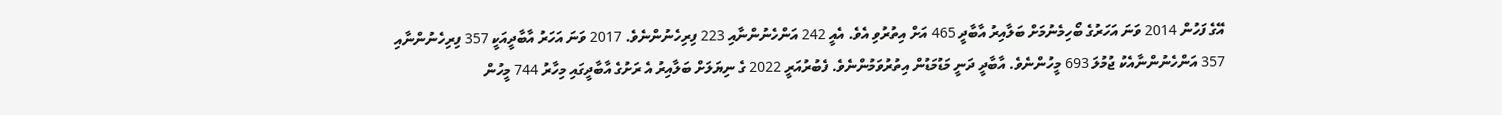އޭގެ ފަހުން 2014 ވަނަ އަހަރުގެ ބޯހިމެނުމަށް ބަލާއިރު އާބާދީ 465 އަށް އިތުރުވި އެވެ. އެއީ 242 އަންހެނުންނާއި 223 ފިރިހެނުންނެވެ. 2017 ވަނަ އަހަރު އާބާދީއަކީ 357 ފިރިހެނުންނާއި 357 އަންހެނުންނާއެކު ޖުމުލަ 693 މީހުންނެވެ. އާބާދީ ދަނީ މަޑުމަޑުން އިތުރުވަމުންނެވެ. ފެބުރުއަރީ 2022 ގެ ނިޔަލަށް ބަލާއިރު އެ ރަށުގެ އާބާދީގައި މިހާރު 744 މީހުން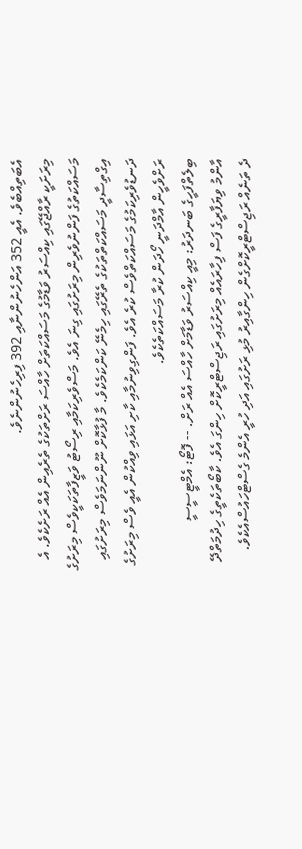އެބަތިއްބެވެ. އެއީ 352 އަންހެނުންނާއި 392 ފިރިހެނުންނެވެ.
މިރަށަކީ ރާއްޖޭގައި ކިއްސަރު ވަޑާމުގެ މަސައްކަތަށް ހާއްސަ ރަށްތަކުގެ ތެރެއިން އެއް ރަށެކެވެ. އެ މަސައްކަތުގެ ފަންނުވެރިން މިރަށުގައި ގިނަ އެވެ. މަސްވެރިކަމާއި ރިސޯޓު ވަޒީފާތަކަކީވެސް މިރަށުގެ އިގްތިސާދީ މަސައްކަތްތަކުގެ ތެރޭގައި ހިމެނޭ ކަންކަމެކެވެ. މާ ފުޅާކޮށް ނޫންނަމަވެސް މިރަށުގައި ދަނޑުވެރިކަމުގެ މަސައްކަތްވެސް ކުރެ އެވެ. ފަންގިވިނުމާއި ކާށި އަޅައި ވިއްކުން އެއީ ވެސް މިރަށުގެ ރަށްވެހީން އާމްދަނީ ހޯދަން ކުރާ މަސައްކަތެކެވެ.
ބިލެތްފަހީގެ ބަނދަރު: މިއީ ކިއްސަރު ވަޑާމަށް ހާއްސަ އެއް ރަށް. -- ފޮޓޯ: އެމްޓީސީސީ
އާންމު ވިޔަފާރީގެ ފަސް ފިހާރައެއް މިރަށުގައި ރަޖިސްޓްރީކޮށް ހިންގަ އެވެ. ކާބޯތަކެތީގެ ހިދުމަތްދޭ ދެ ތަނެއް ރަޖިސްޓްރީކޮށްގެން ހިންގާއިރު މުޅި ރަށުގައި އަދި ހުރީ އެންމެ ގެސްޓްހައުސްއެކެވެ.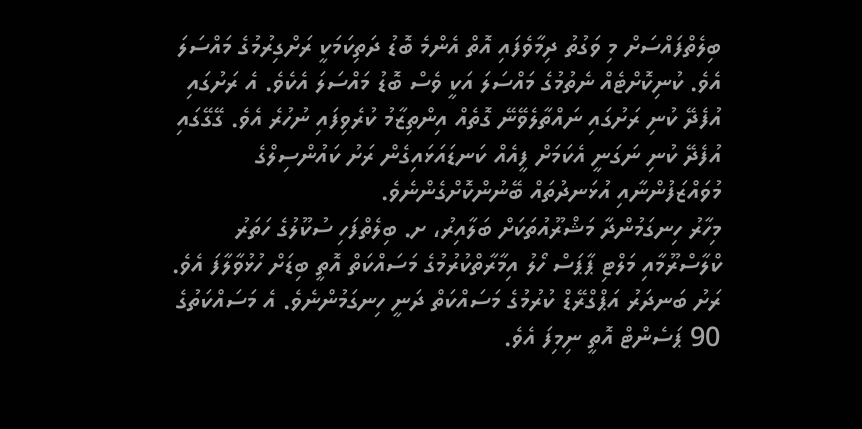ބިލެތްފައްސަށް މި ވަގުތު ދިމާވެފައި އޮތް އެންމެ ބޮޑު ދަތިކަމަކީ ރަށްގިރުމުގެ މައްސަލަ އެވެ. ކުނިކޮށްޓެއް ނެތުމުގެ މައްސަލަ އަކީ ވެސް ބޮޑު މައްސަލަ އެކެވެ. އެ ރަށުގައި އުފެދޭ ކުނި ރަށުގައި ނައްތާލެވޭނޭ ގޮތެއް އިންތިޒާމު ކުރެވިފައި ނުހުރެ އެވެ. ގޭގޭގައި އުފެދޭ ކުނި ނަގަނީ އެކަމަށް ފީއެއް ކަނޑައަޅައިގެން ރަށު ކައުންސިލްގެ މުވައްޒަފުންނާއި އުޅަނދުތައް ބޭނުންކޮށްގެންނެވެ.
މިހާރު ހިނގަމުންދާ މަޝްރޫއުތަކަށް ބަލާއިރު، ށ. ބިލެތްފަހި ސުކޫލުގެ ހަތަރު ކްލާސްރޫމާއި މަލްޓި ޕާޕަސް ހޯލު އިމާރާތްކުރުމުގެ މަސައްކަތް އޮތީ ބިޑަށް ހުޅުވާލާފަ އެވެ. ރަށު ބަނދަރު އަޕްގްރޭޑް ކުރުމުގެ މަސައްކަތް ދަނީ ހިނގަމުންނެވެ. އެ މަސައްކަތުގެ 90 ޕަސެންޓް އޮތީ ނިމިފަ އެވެ.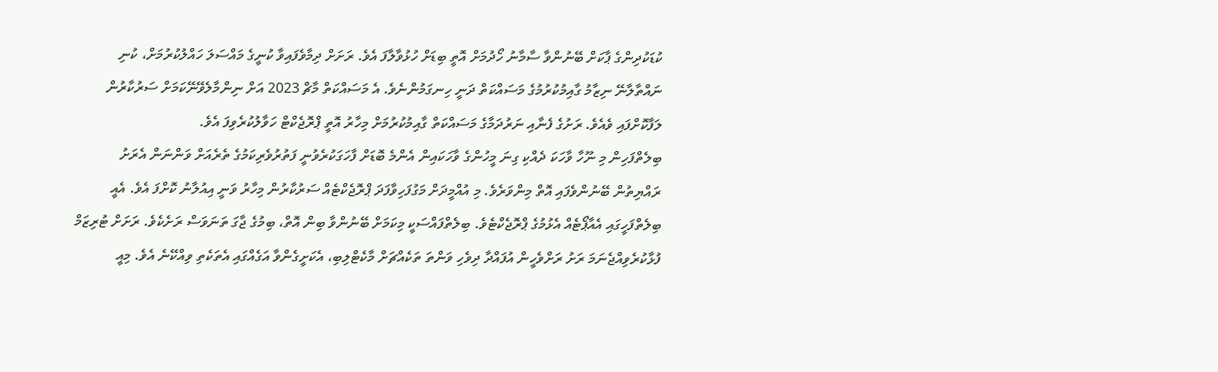ކުޑަކުދިންގެ ޕާކަށް ބޭނުންވާ ސާމާނު ހޯދުމަށް އޮތީ ބިޑަށް ހުޅުވާލާފަ އެވެ. ރަށަށް ދިމާވެފައިވާ ކުނީގެ މައްސަލަ ހައްލުކުރުމަށް، ކުނި ނައްތާލާނޭ ނިޒާމު ގާއިމުކުރުމުގެ މަސައްކަތް ދަނީ ހިނގަމުންނެވެ. އެ މަސައްކަތް މާޗް 2023 އަށް ނިންމާލެވޭނޭކަމަށް ސަރުކާރުން ލަފާކޮށްފައި ވެއެވެ. ރަށުގެ ފެނާއި ނަރުދަމާގެ މަސައްކަތް ގާއިމުކުރުމަށް މިހާރު އޮތީ ޕްރޮޖެކްޓް ހަވާލުކުރެވިފަ އެވެ.
ބިލެތްފަހިން މި ނޫހާ ވާހަކަ ދެއްކި ގިނަ މީހުންގެ ވާހަކައިން އެންމެ ބޮޑަށް ފާހަގަކުރެވުނީ ފަތުރުވެރިކަމުގެ ތެރެއަށް ވަންނަން އެރަށު ރައްޔިތުން ބޭނުންވެފައި އޮތް މިންވަރެވެ. މި އުއްމީދަށް މަގުފަހިވާފަދަ ޕްރޮޖެކްޓެއް ސަރުކާރުން މިހާރު ވަނީ އިއުލާނު ކޮށްފަ އެވެ. އެއީ ބިލެތްފަހީގައި އެއާޕޯޓެއް އެޅުމުގެ ޕްރޮޖެކްޓެވެ. ބިލެތްފައްސަކީ މިކަމަށް ބޭނުންވާ ބިން އޮތް، ބިމުގެ ޖާގަ ތަނަވަސް ރަށެކެވެ. ރަށަށް ޓުރިޒަމް ފުޅާކުރެވިއްޖެނަމަ ރަށު ރަށްވެހީން އުފައްދާ ދިވެހި ވަންތަ ތަކެއްޗަށް މާކެޓްލިބި، އެކަށީގެންވާ އަގެއްގައި އެތަކެތި ވިއްކޭނެ އެވެ. މިއީ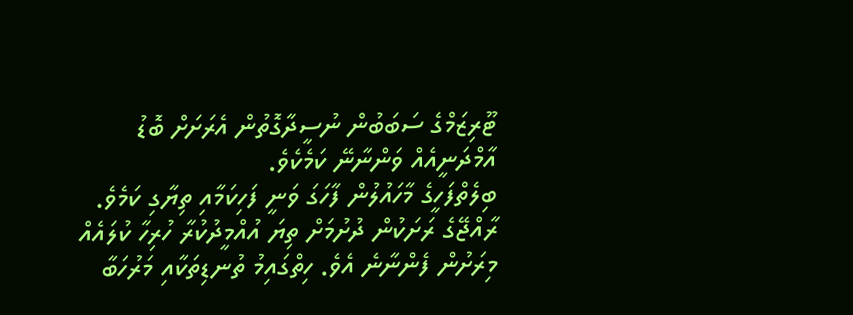ޓޫރިޒަމްގެ ސަބަބުން ނުސީދާގޮތުން އެރަށަށް ބޮޑު އާމްދަނީއެއް ވަންނާނޭ ކަމެކެވެ.
ބިލެތްފަހީގެ މާހައުލުން ފާހަގަ ވަނީ ފަހިކަމާއި ތިޔާގި ކަމެވެ. ރާއްޖޭގެ ރަށަކުން ދުށުމަށް ތިޔަ އުއްމީދުކުރާ ހުރިހާ ކުލައެއް މިރަށުން ފެންނާނެ އެވެ. ހިތްގައިމު ތުނޑިތަކާއި މަރުހަބާ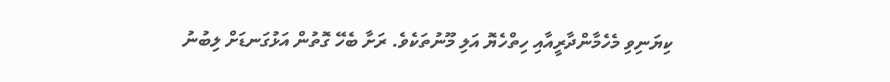ކިޔަނިވި މެހެމާންދާރީއާއި ހިތްހެޔޮ އަލި މޫނުތަކެވެ. ރަށާ ބެހޭ ގޮތުން އަޅުގަނޑަށް ލިބުނު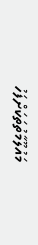މައުލޫމާތުތަކަށްފަހު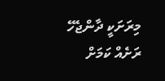މިރަށަކީ ދާންޖެހޭ ރަށެއް ކަމަށް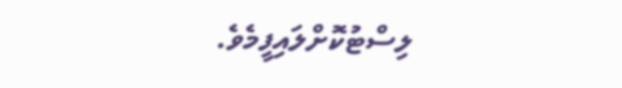ލިސްޓުކޮށްލައިފީމެވެ.